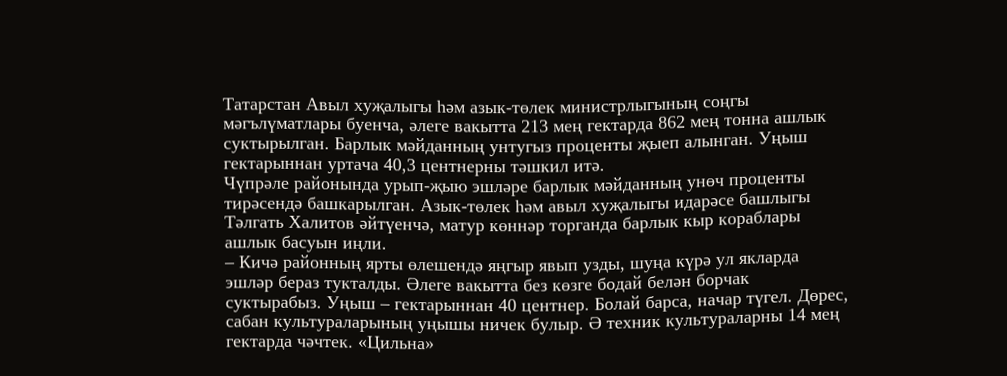Татарстан Авыл хуҗалыгы һәм азык-төлек министрлыгының соңгы мәгълүматлары буенча, әлеге вакытта 213 мең гектарда 862 мең тонна ашлык суктырылган. Барлык мәйданның унтугыз проценты җыеп алынган. Уңыш гектарыннан уртача 40,3 центнерны тәшкил итә.
Чүпрәле районында урып-җыю эшләре барлык мәйданның унөч проценты тирәсендә башкарылган. Азык-төлек һәм авыл хуҗалыгы идарәсе башлыгы Тәлгать Халитов әйтүенчә, матур көннәр торганда барлык кыр кораблары ашлык басуын иңли.
– Кичә районның ярты өлешендә яңгыр явып узды, шуңа күрә ул якларда эшләр бераз тукталды. Әлеге вакытта без көзге бодай белән борчак суктырабыз. Уңыш – гектарыннан 40 центнер. Болай барса, начар түгел. Дөрес, сабан культураларының уңышы ничек булыр. Ә техник культураларны 14 мең гектарда чәчтек. «Цильна»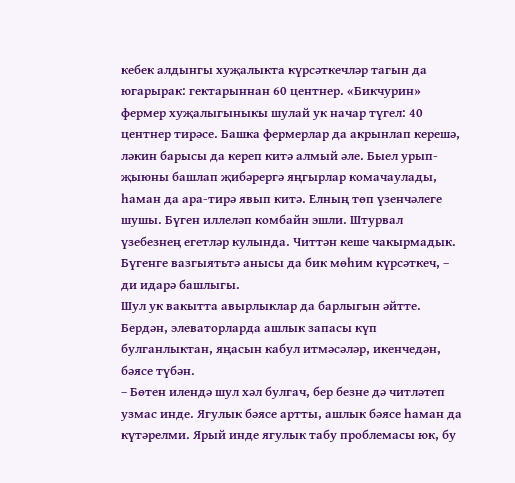кебек алдынгы хуҗалыкта күрсәткечләр тагын да югарырак: гектарыннан 60 центнер. «Бикчурин» фермер хуҗалыгыныкы шулай ук начар түгел: 40 центнер тирәсе. Башка фермерлар да акрынлап керешә, ләкин барысы да кереп китә алмый әле. Быел урып-җыюны башлап җибәрергә яңгырлар комачаулады, һаман да ара-тирә явып китә. Елның төп үзенчәлеге шушы. Бүген иллеләп комбайн эшли. Штурвал үзебезнең егетләр кулында. Читтән кеше чакырмадык. Бүгенге вазгыятьтә анысы да бик мөһим күрсәткеч, – ди идарә башлыгы.
Шул ук вакытта авырлыклар да барлыгын әйтте. Бердән, элеваторларда ашлык запасы күп булганлыктан, яңасын кабул итмәсәләр, икенчедән, бәясе түбән.
– Бөтен илендә шул хәл булгач, бер безне дә читләтеп узмас инде. Ягулык бәясе артты, ашлык бәясе һаман да күтәрелми. Ярый инде ягулык табу проблемасы юк, бу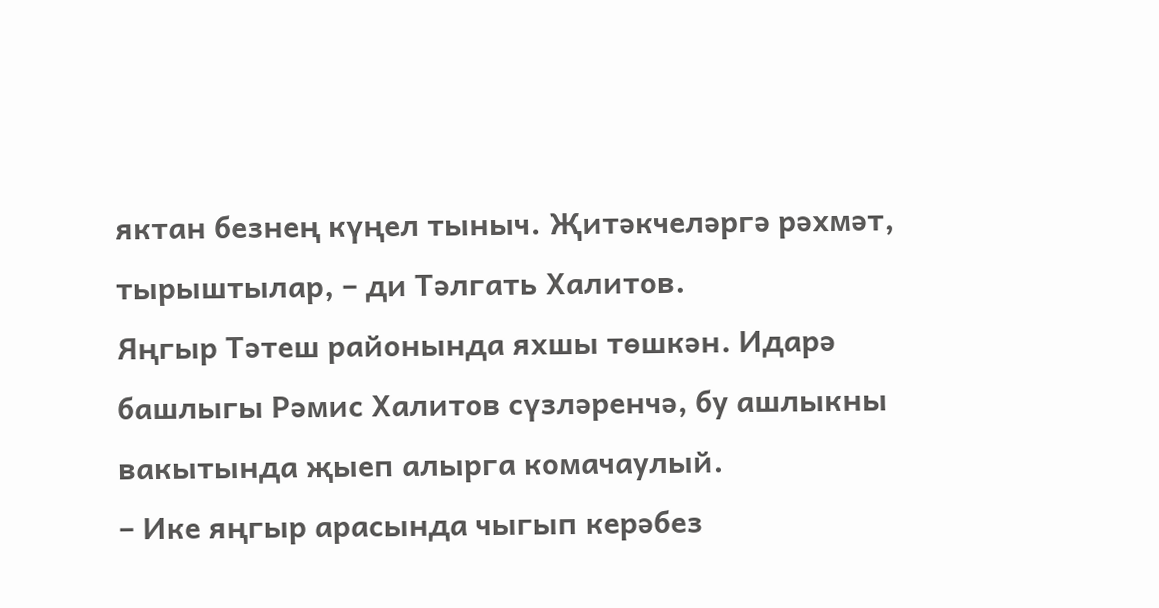яктан безнең күңел тыныч. Җитәкчеләргә рәхмәт, тырыштылар, – ди Тәлгать Халитов.
Яңгыр Тәтеш районында яхшы төшкән. Идарә башлыгы Рәмис Халитов сүзләренчә, бу ашлыкны вакытында җыеп алырга комачаулый.
– Ике яңгыр арасында чыгып керәбез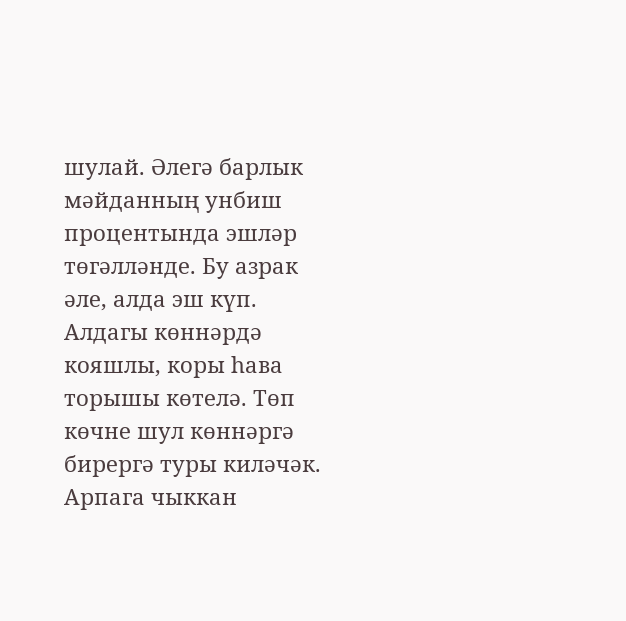шулай. Әлегә барлык мәйданның унбиш процентында эшләр төгәлләнде. Бу азрак әле, алда эш күп. Алдагы көннәрдә кояшлы, коры һава торышы көтелә. Төп көчне шул көннәргә бирергә туры киләчәк. Арпага чыккан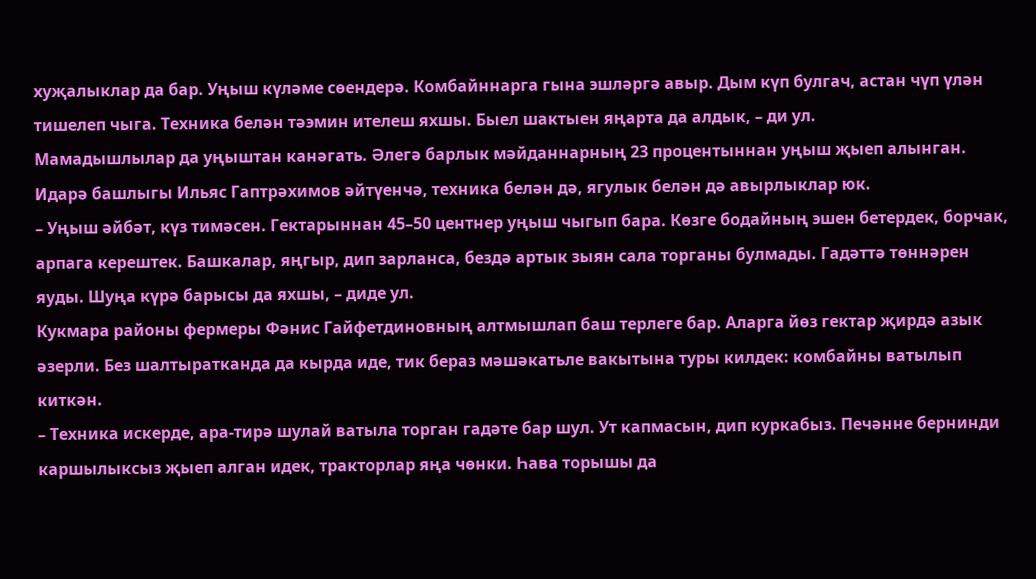хуҗалыклар да бар. Уңыш күләме сөендерә. Комбайннарга гына эшләргә авыр. Дым күп булгач, астан чүп үлән тишелеп чыга. Техника белән тәэмин ителеш яхшы. Быел шактыен яңарта да алдык, – ди ул.
Мамадышлылар да уңыштан канәгать. Әлегә барлык мәйданнарның 23 процентыннан уңыш җыеп алынган. Идарә башлыгы Ильяс Гаптрәхимов әйтүенчә, техника белән дә, ягулык белән дә авырлыклар юк.
– Уңыш әйбәт, күз тимәсен. Гектарыннан 45–50 центнер уңыш чыгып бара. Көзге бодайның эшен бетердек, борчак, арпага керештек. Башкалар, яңгыр, дип зарланса, бездә артык зыян сала торганы булмады. Гадәттә төннәрен яуды. Шуңа күрә барысы да яхшы, – диде ул.
Кукмара районы фермеры Фәнис Гайфетдиновның алтмышлап баш терлеге бар. Аларга йөз гектар җирдә азык әзерли. Без шалтыратканда да кырда иде, тик бераз мәшәкатьле вакытына туры килдек: комбайны ватылып киткән.
– Техника искерде, ара-тирә шулай ватыла торган гадәте бар шул. Ут капмасын, дип куркабыз. Печәнне бернинди каршылыксыз җыеп алган идек, тракторлар яңа чөнки. Һава торышы да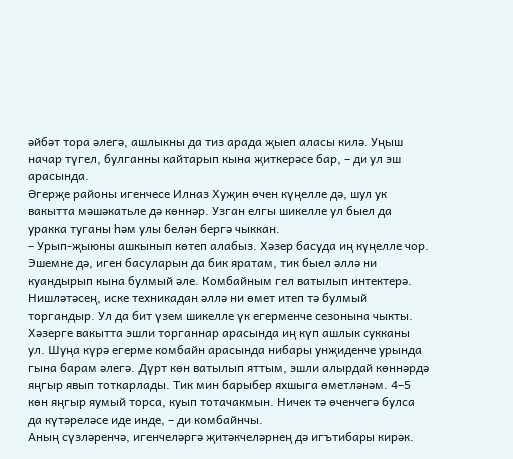әйбәт тора әлегә, ашлыкны да тиз арада җыеп аласы килә. Уңыш начар түгел, булганны кайтарып кына җиткерәсе бар, – ди ул эш арасында.
Әгерҗе районы игенчесе Илназ Хуҗин өчен күңелле дә, шул ук вакытта мәшәкатьле дә көннәр. Узган елгы шикелле ул быел да уракка туганы һәм улы белән бергә чыккан.
– Урып-җыюны ашкынып көтеп алабыз. Хәзер басуда иң күңелле чор. Эшемне дә, иген басуларын да бик яратам, тик быел әллә ни куандырып кына булмый әле. Комбайным гел ватылып интектерә. Нишләтәсең, иске техникадан әллә ни өмет итеп тә булмый торгандыр. Ул да бит үзем шикелле үк егерменче сезонына чыкты. Хәзерге вакытта эшли торганнар арасында иң күп ашлык сукканы ул. Шуңа күрә егерме комбайн арасында нибары унҗиденче урында гына барам әлегә. Дүрт көн ватылып яттым, эшли алырдай көннәрдә яңгыр явып тоткарлады. Тик мин барыбер яхшыга өметләнәм. 4–5 көн яңгыр яумый торса, куып тотачакмын. Ничек тә өченчегә булса да күтәреләсе иде инде, – ди комбайнчы.
Аның сүзләренчә, игенчеләргә җитәкчеләрнең дә игътибары кирәк.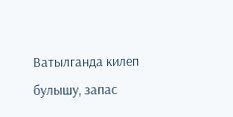Ватылганда килеп булышу, запас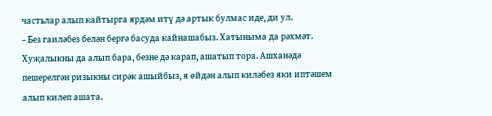частьлар алып кайтырга ярдәм итү дә артык булмас иде, ди ул.
– Без гаиләбез белән бергә басуда кайнашабыз. Хатыныма да рәхмәт. Хуҗалыкны да алып бара, безне дә карап, ашатып тора. Ашханәдә пешерелгән ризыкны сирәк ашыйбыз, я өйдән алып киләбез яки иптәшем алып килеп ашата.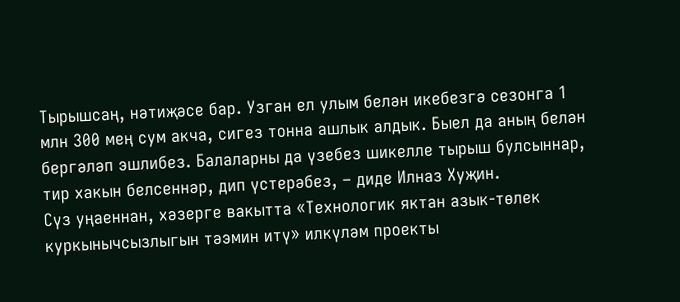Тырышсаң, нәтиҗәсе бар. Узган ел улым белән икебезгә сезонга 1 млн 300 мең сум акча, сигез тонна ашлык алдык. Быел да аның белән бергәләп эшлибез. Балаларны да үзебез шикелле тырыш булсыннар, тир хакын белсеннәр, дип үстерәбез, – диде Илназ Хуҗин.
Сүз уңаеннан, хәзерге вакытта «Технологик яктан азык-төлек куркынычсызлыгын тәэмин итү» илкүләм проекты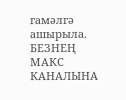гамәлгә ашырыла.
БЕЗНЕҢ МАКС КАНАЛЫНА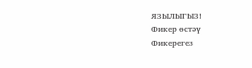ЯЗЫЛЫГЫЗ!
Фикер өстәү
Фикерегез